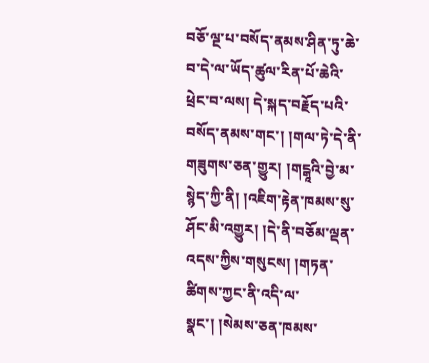བཅོ་ལྔ་པ་བསོད་ནམས་ཤིན་ཏུ་ཆེ་བ་དེ་ལ་ཡོད་ཚུལ་རིན་པོ་ཆེའི་ཕྲེང་བ་ལས། དེ་སྐད་བརྗོད་པའི་བསོད་ནམས་གང་། །གལ་ཏེ་དེ་ནི་གཟུགས་ཅན་གྱུར། །གངྒཱའི་བྱེ་མ་སྙེད་ཀྱི་ནི། །འཇིག་རྟེན་ཁམས་སུ་ཤོང་མི་འགྱུར། །དེ་ནི་བཅོམ་ལྡན་འདས་ཀྱིས་གསུངས། །གཏན་ཚིགས་ཀྱང་ནི་འདི་ལ་སྣང་། །སེམས་ཅན་ཁམས་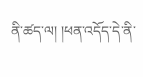ནི་ཚད་ལ། །ཕན་འདོད་དེ་ནི་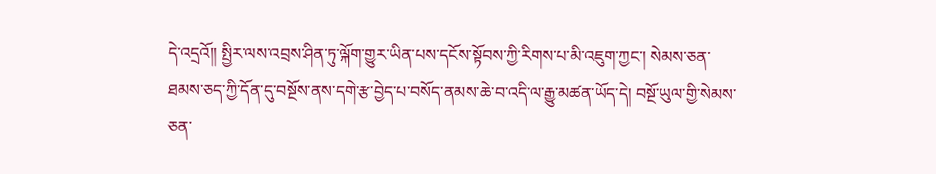དེ་འདྲའོ།། སྤྱིར་ལས་འབྲས་ཤིན་ཏུ་ལྐོག་གྱུར་ཡིན་པས་དངོས་སྟོབས་ཀྱི་རིགས་པ་མི་འཇུག་ཀྱང་། སེམས་ཅན་ཐམས་ཅད་ཀྱི་དོན་དུ་བསྔོས་ནས་དགེ་རྩ་བྱེད་པ་བསོད་ནམས་ཆེ་བ་འདི་ལ་རྒྱུ་མཚན་ཡོད་དེ། བསྔོ་ཡུལ་གྱི་སེམས་ཅན་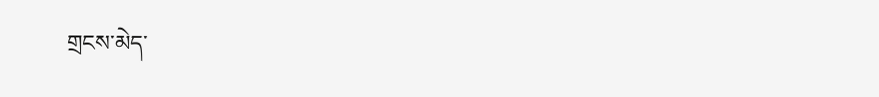གྲངས་མེད་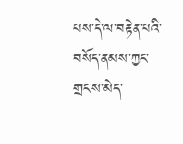པས་དེ་ལ་བརྟེན་པའི་བསོད་ནམས་ཀྱང་གྲངས་མེད་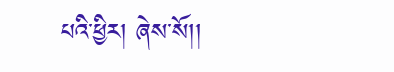པའི་ཕྱིར། ཞེས་སོ།།